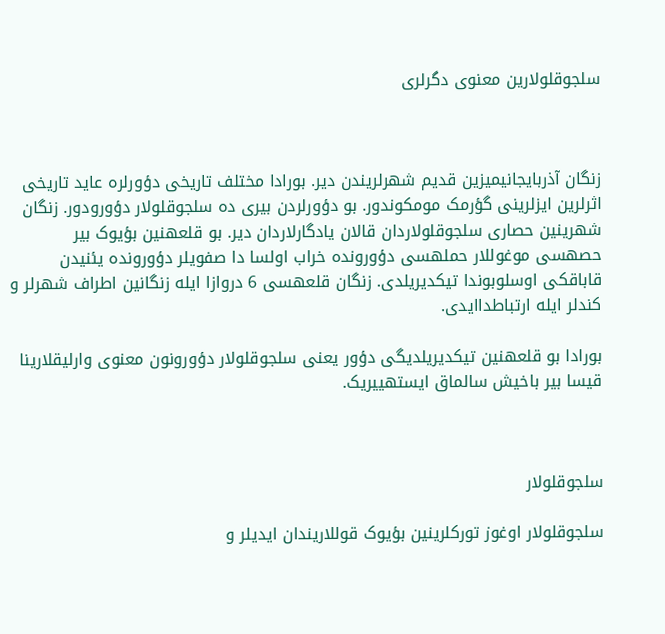سلجوقلولارین معنوی دگرلری



زنگان آذربایجانیمیزین قدیم شهرلریندن دیر. بورادا مختلف تاریخی دؤورلره عاید تاریخی اثرلرین ایزلرینی گؤرمک مومکوندور. بو دؤورلردن بیری ده سلجوقلولار دؤورودور. زنگان شهرینین حصاری سلجوقلولاردان قالان یادگارلاردان دیر. بو قلعهنین بؤیوک بیر حصهسی موغوللار حملهسی دؤورونده خراب اولسا دا صفویلر دؤورونده یئنیدن قاباقکی اوسلوبوندا تیکدیریلدی. زنگان قلعهسی 6 دروازا ایله زنگانین اطراف شهرلر و کندلر ایله ارتباطداایدی.

بورادا بو قلعهنین تیکدیریلدیگی دؤور یعنی سلجوقلولار دؤورونون معنوی وارلیقلارینا قیسا بیر باخیش سالماق ایستهییریک.



سلجوقلولار

سلجوقلولار اوغوز تورکلرینین بؤیوک قوللاریندان ایدیلر و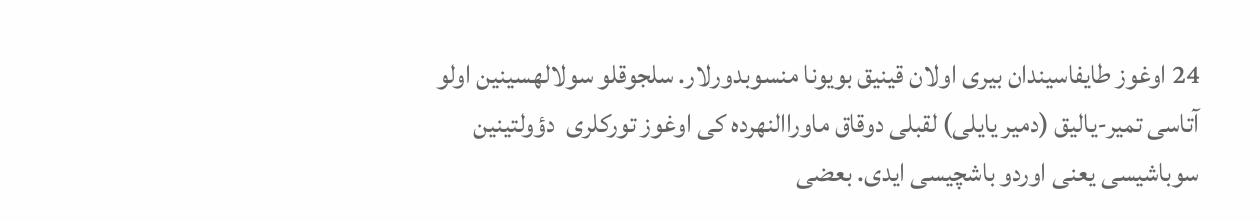24 اوغوز طایفاسیندان بیری اولان قینیق بویونا منسوبدورلار. سلجوقلو سولالهسینین اولو آتاسی تمیر-یالیق (دمیر یایلی) لقبلی دوقاق ماوراالنهرده کی اوغوز تورکلری  دؤولتینین سوباشیسی یعنی اوردو باشچیسی ایدی. بعضی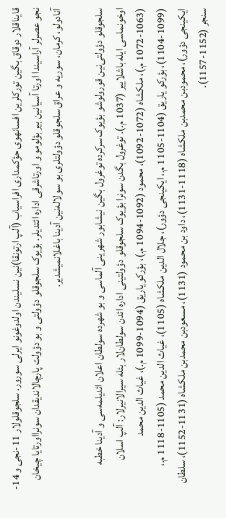قایناقلار دوقاق بگین تورکلرین افسانهوی حؤکمداری افراسیاب (آلپ ارتونقا)نین نسلیندن اولدوغونو ایرلی سورور. سلجوقلولار 11-نجی و 14-نجو عصرلر آراسیندا اورتا آسیانین بیر بؤلومو و اورتاشرقی اداره ائتدیلر. بؤیوک سلجوقلو دؤولتی و بو دؤولت پارچالاندیقدان سونرااورتایا چیخان آنادولو، کرمان، سوریه و عراق سلجوقلو دؤولتلری بو سولاله‌نین آدینا باغلانمیشدیر.

سلجوقلو دؤولتی‌نین قورولوشو بؤیوک سرکرده توغرول بگین نیشابور شهرینی آلماسی و بو شهرده سولطان اعلان ائدیلمه‌سی و آدینا خطبه اوخونماسی ایله باشلاییر (1037 م.). توغرول بگدن سونرا بؤیوک سلجوقلو دؤولتینی اداره ائدن سولطان‌لار بئله سیرالانیرلار: آلپ اسلان (1063-1072 م.)، ملکشاه (1072-1092)، محمود (1092-1094 م.)، بؤرکو یاریق (1094-1099 م.)، غیاث الدین محمد (1099-1104)، بؤرکو یاریق (1104-1105 م.، ایکینجی دؤور)، جلال الدین ملکشاه (1105)، غیاث الدین محمد (1105-1118 م.، ایکینجی دؤور)، محمودبن محمدبن ملکشاه (1118-1131)، داود بن محمود (1131)، مسعودبن محمدبن ملکشاه (1131-1152)، سلطان سنجر (1152-1157).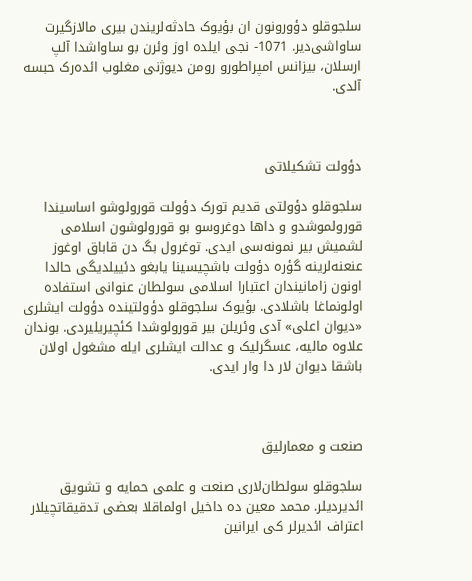سلجوقلو دؤورونون ان بؤیوک حادثه‌لریندن بیری مالازگیرت ساواشی‌دیر. 1071- نجی ایلده اوز وئرن بو ساواشدا آلپ ارسلان، بیزانس امپراطورو رومن دیوژنی مغلوب ائده‌رک حبسه آلدی.



دؤولت تشکیلاتی

سلجوقلو دؤولتی قدیم تورک دؤولت قورولوشو اساسیندا قورولموشدو و داها دوغروسو بو قورولوشون اسلامی لشمیش بیر نمونه‌سی ایدی. توغرول بگ دن قاباق اوغوز عنعنه‌لرینه گؤره دؤولت باشچیسینا یابغو دئییلدیگی حالدا اونون زامانیندان اعتبارا اسلامی سولطان عنوانی استفاده اولونماغا باشلادی. بؤیوک سلجوقلو دؤولتینده دؤولت ایشلری «دیوان اعلی» آدی وئریلن بیر قورولوشدا کئچیریلیردی. بوندان علاوه مالیه، عسگرلیک و عدالت ایشلری ایله مشغول اولان باشقا دیوان لار دا وار ایدی.



صنعت و معمارلیق

سلجوقلو سولطان‌لاری صنعت و علمی حمایه و تشویق ائدیردیلر. محمد معین ده داخیل اولماقلا بعضی تدقیقاتچیلار اعتراف ائدیرلر کی ایرانین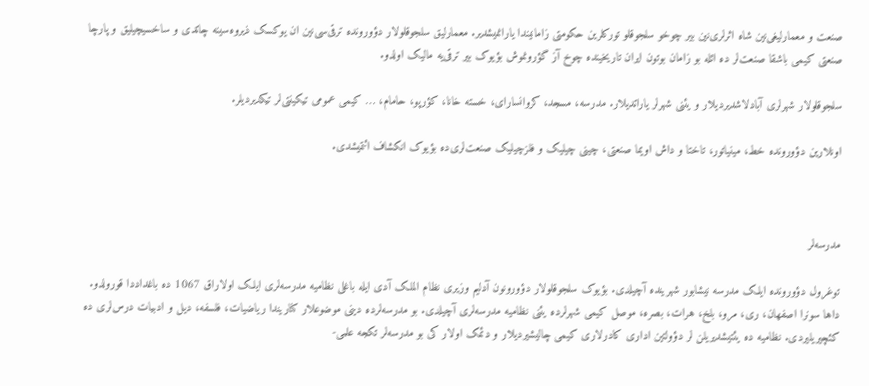صنعت و معمارلیغی‌نین شاه اثرلری‌نین بیر چوخو سلجوقلو تورکلرین حکومتی زامانیندا یارانمیشدیر. معمارلیق سلجوقلولار دؤورونده ترقی‌سی‌نین ان یوکسک ذیروه‌سینه چاتدی و ساخسیچیلیق و پارچا صنعتی کیمی باشقا صنعت‌لر ده ائله بو زامان بوتون ایران تاریخینده چوخ آز گؤرونموش بؤیوک بیر ترقی‌یه مالیک اولدو.

سلجوقلولار شهرلری آبادلاشدیردیلار و یئنی شهرلر یاراتدیلار. مدرسه، مسجد، کروانسارای، خسته خانا، کؤرپو، حامام، … کیمی عمومی تیکینتی‌لر تیکدیردیلر.

اونلارین دؤورونده خط، مینیاتور، تاختا و داش اویما صنعتی، چینی چیلیک و فلزچیلیک صنعت‌لری‌ده بؤیوک انکشاف ائتمیشدی.



مدرسه‌لر

توغرول دؤورونده ایلک مدرسه نیشابور شهرینده آچیلدی. بؤیوک سلجوقلولار دؤورونون آدلیم وزیری نظام الملک آدی ایله باغلی نظامیه مدرسه‌لری ایلک اولاراق 1067 ده باغداددا قورولدو. داها سونرا اصفهان، ری، مرو، بلخ، هرات، بصره، موصل کیمی شهرلرده یئنی نظامیه مدرسه‌لری آچیلدی. بو مدرسه‌لرده دینی موضوعلار کناریندا ریاضیات، فلسفه، دیل و ادبیات درس‌لری ده کئچیریلیردی. نظامیه ده یئتیشدیریلن لر دؤولتین اداری کادرلاری کیمی چالیشیردیلار و دئمک اولار کی بو مدرسه‌لر تکجه علمی-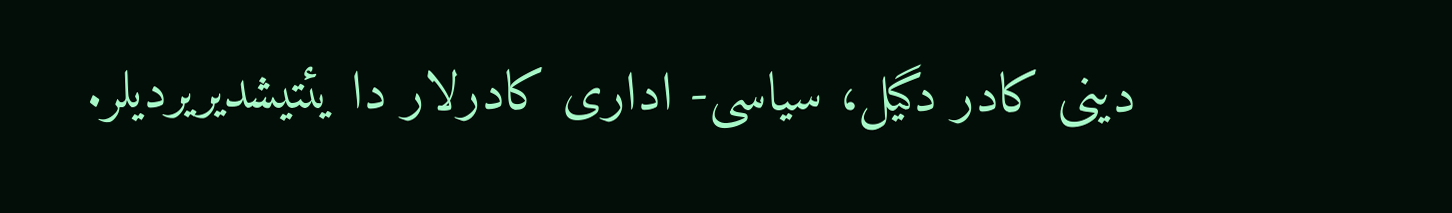دینی کادر دگیل، سیاسی- اداری کادرلار دا یئتیشدیریردیلر.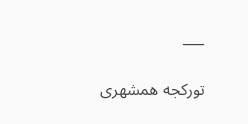___

تورکجه همشهری